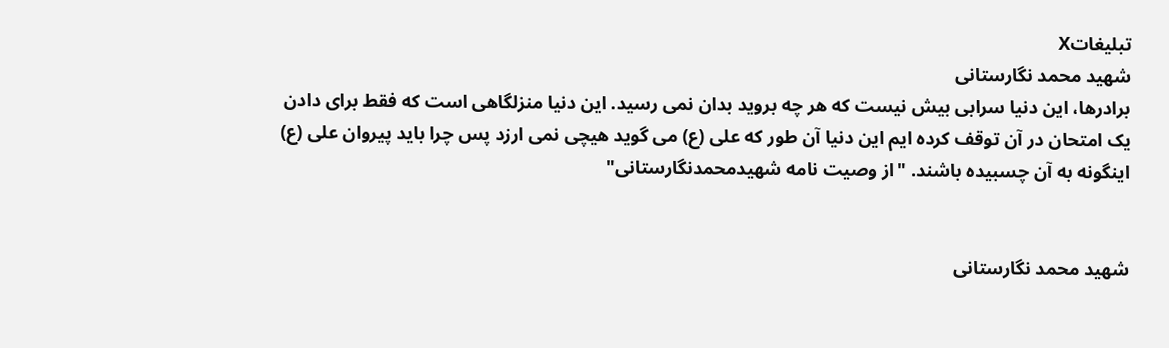تبليغاتX
شهید محمد نگارستانی
برادرها، ‌این دنیا سرابی بیش نیست که هر چه بروید بدان نمی رسید. این دنیا منزلگاهی است که فقط برای دادن یک امتحان در آن توقف کرده ایم این دنیا آن طور که علی (ع) می گوید هیچی نمی ارزد پس چرا باید پیروان علی (ع) اینگونه به آن چسبیده باشند. "از وصیت نامه شهیدمحمدنگارستانی"


شهید محمد نگارستانی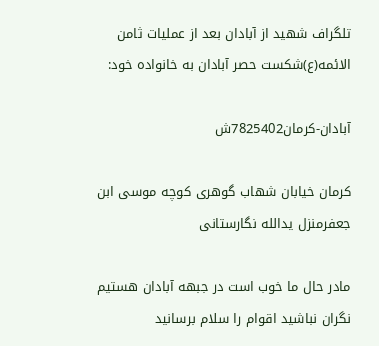تلگراف شهید از آبادان بعد از عملیات ثامن الائمه(ع)شکست حصر آبادان به خانواده خود:

آبادان-کرمان7825402ش

کرمان خیابان شهاب گوهری کوچه موسی ابن جعفرمنزل یدالله نگارستانی

مادر حال ما خوب است در جبهه آبادان هستیم نگران نباشید اقوام را سلام برسانید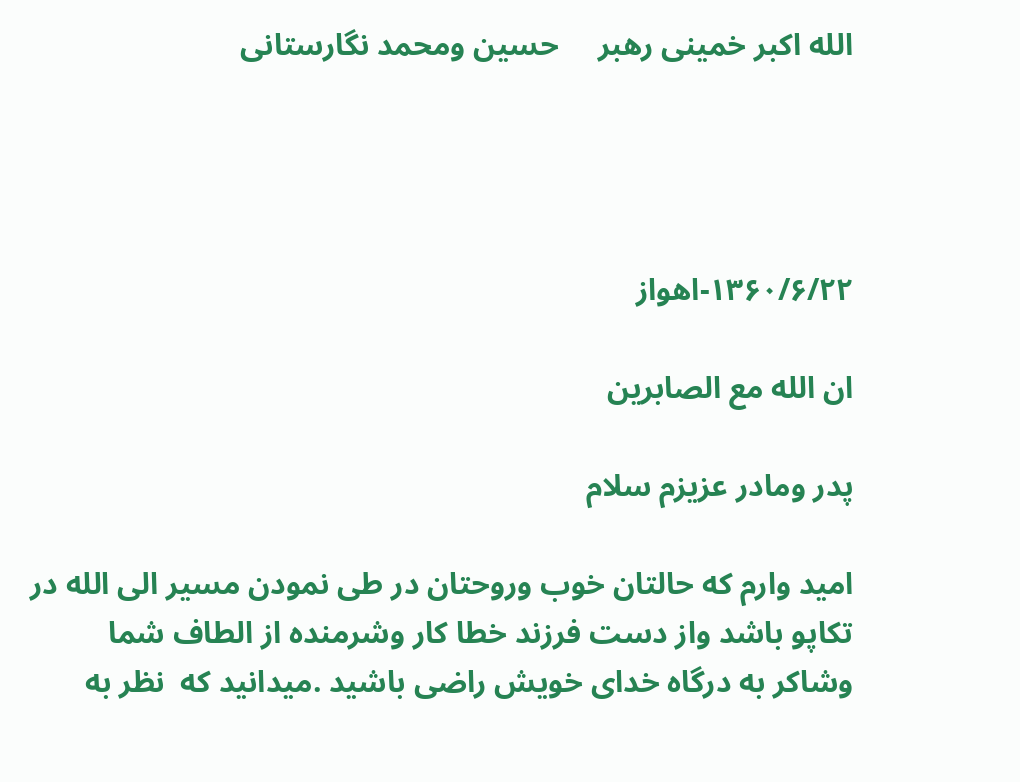الله اکبر خمینی رهبر     حسین ومحمد نگارستانی




۱۳۶۰/۶/۲۲-اهواز

ان الله مع الصابرین

پدر ومادر عزیزم سلام

امید وارم که حالتان خوب وروحتان در طی نمودن مسیر الی الله در تکاپو باشد واز دست فرزند خطا کار وشرمنده از الطاف شما وشاکر به درگاه خدای خویش راضی باشید .میدانید که  نظر به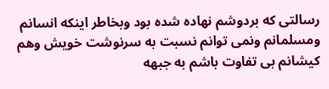رسالتی که بردوشم نهاده شده بود وبخاطر اینکه انسانم ومسلمانم ونمی توانم نسبت به سرنوشت خویش وهم کیشانم بی تفاوت باشم به جبهه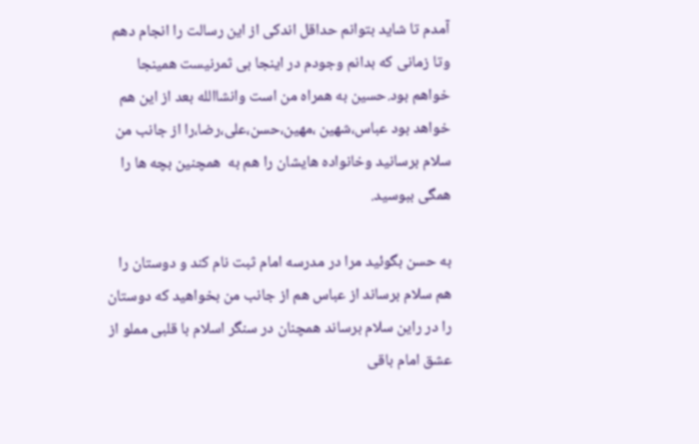آمدم تا شاید بتوانم حداقل اندکی از این رسالت را انجام دهم وتا زمانی که بدانم وجودم در اینجا بی ثمرنیست همینجا خواهم بود.حسین به همراه من است وانشاالله بعد از این هم خواهد بود عباس،شهین ،مهین،حسن،علی،رضا،را از جانب من سلام برسانید وخانواده هایشان را هم به  همچنین بچه ها را همگی ببوسید.

به حسن بگوئید مرا در مدرسه امام ثبت نام کند و دوستان را هم سلام برساند از عباس هم از جانب من بخواهید که دوستان را در راین سلام برساند همچنان در سنگر اسلام با قلبی مملو از عشق امام باقی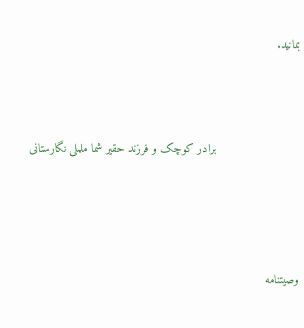بمانید.



                        برادر کوچک و فرزند حقیر شما ململی نگارستانی




وصیتنامه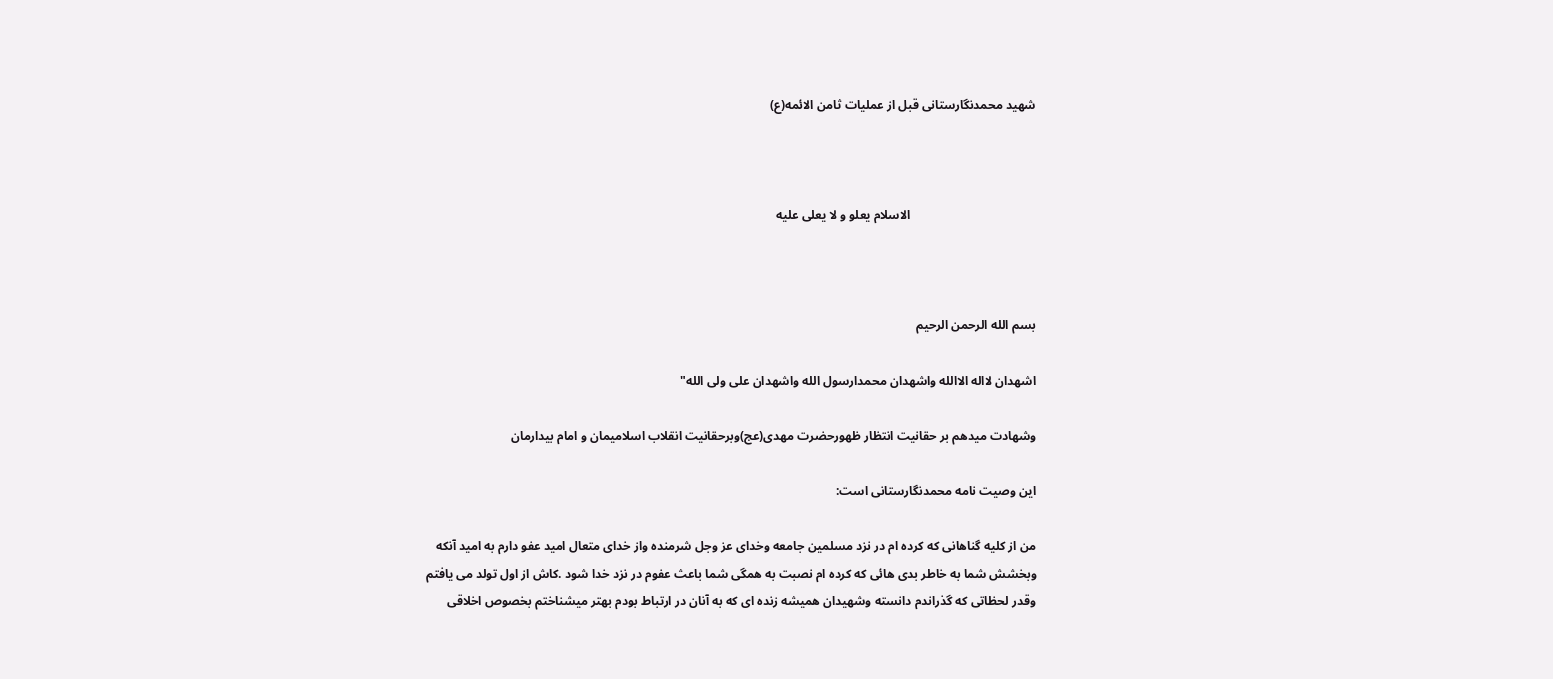شهید محمدنگارستانی قبل از عملیات ثامن الائمه(ع)



                                        الاسلام یعلو و لا یعلی علیه



بسم الله الرحمن الرحیم

اشهدان لااله الاالله واشهدان محمدارسول الله واشهدان علی ولی الله"

وشهادت میدهم بر حقانیت انتظار ظهورحضرت مهدی(عج)وبرحقانیت انقلاب اسلامیمان و امام بیدارمان

این وصیت نامه محمدنگارستانی است:

من از کلیه گناهانی که کرده ام در نزد مسلمین جامعه وخدای عز وجل شرمنده واز خدای متعال امید عفو دارم به امید آنکه وبخشش شما به خاطر بدی هائی که کرده ام نصبت به همگی شما باعث عفوم در نزد خدا شود .کاش از اول تولد می یافتم وقدر لحظاتی که گذراندم دانسته وشهیدان همیشه زنده ای که به آنان در ارتباط بودم بهتر میشناختم بخصوص اخلاقی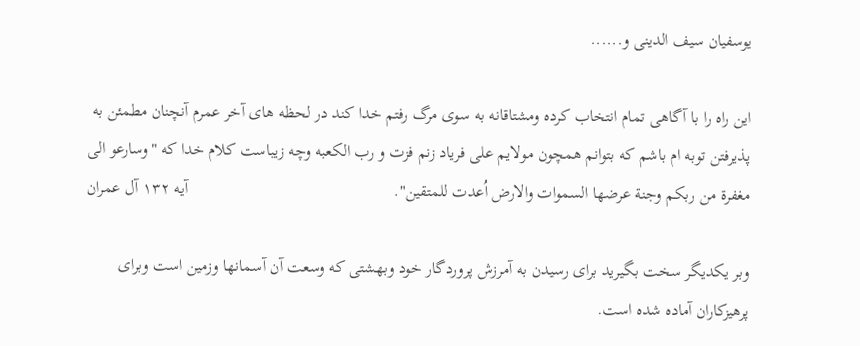یوسفیان سیف الدینی و......

این راه را با آگاهی تمام انتخاب کرده ومشتاقانه به سوی مرگ رفتم خدا کند در لحظه های آخر عمرم آنچنان مطمئن به پذیرفتن توبه ام باشم که بتوانم همچون مولایم علی فریاد زنم فزت و رب الکعبه وچه زیباست کلام خدا که "وسارعو الی مغفرة من ربکم وجنة عرضها السموات والارض اُعدت للمتقین".                                                آیه ۱۳۲ آل عمران

وبر یکدیگر سخت بگیرید برای رسیدن به آمرزش پروردگار خود وبهشتی که وسعت آن آسمانها وزمین است وبرای پرهیزکاران آماده شده است.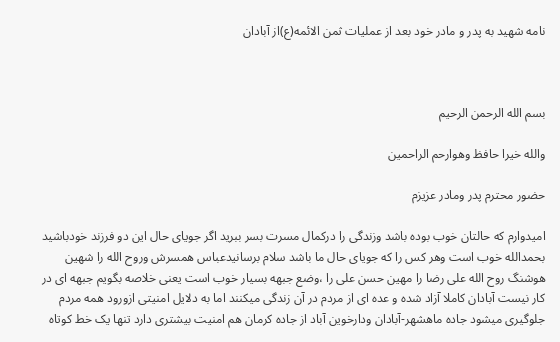نامه شهید به پدر و مادر خود بعد از عملیات ثمن الائمه(ع)از آبادان



بسم الله الرحمن الرحیم

والله خیرا حافظ وهوارحم الراحمین

حضور محترم پدر ومادر عزیزم

امیدوارم که حالتان خوب بوده باشد وزندگی را درکمال مسرت بسر ببرید اگر جویای حال این دو فرزند خودباشید بحمدالله خوب است وهر کس را که جویای حال ما باشد سلام برسانیدعباس همسرش وروح الله را شهین هوشنگ روح الله علی رضا را مهین حسن علی را ،وضع جبهه بسیار خوب است یعنی خلاصه بگویم جبهه ای در کار نیست آبادان کاملا آزاد شده و عده ای از مردم در آن زندگی میکنند اما به دلایل امنیتی ازورود همه مردم جلوگیری میشود جاده ماهشهر-آبادان ودارخوین آباد از جاده کرمان هم امنیت بیشتری دارد تنها یک خط کوتاه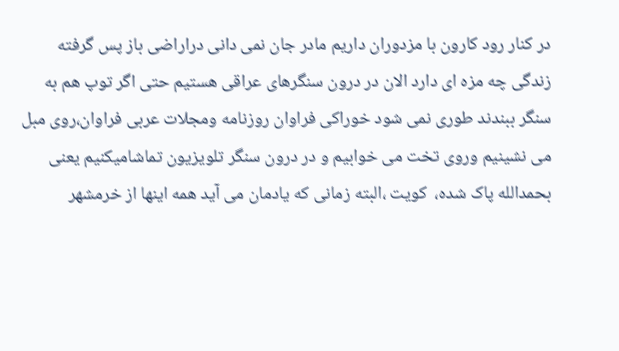در کنار رود کارون با مزدوران داریم مادر جان نمی دانی دراراضی باز پس گرفته زندگی چه مزه ای دارد الان در درون سنگرهای عراقی هستیم حتی اگر توپ هم به سنگر ببندند طوری نمی شود خوراکی فراوان روزنامه ومجلات عربی فراوان،روی مبل می نشینیم وروی تخت می خوابیم و در درون سنگر تلویزیون تماشامیکنیم یعنی بحمدالله پاک شده،  کویت ،البته زمانی که یادمان می آید همه اینها از خرمشهر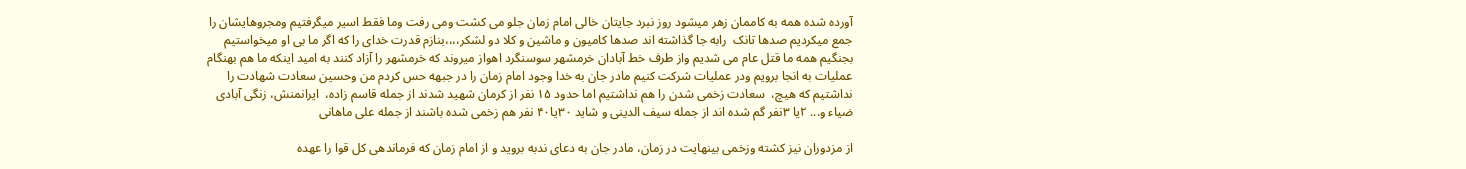آورده شده همه به کاممان زهر میشود روز نبرد جایتان خالی امام زمان جلو می کشت ومی رفت وما فقط اسیر میگرفتیم ومجروهایشان را جمع میکردیم صدها تانک  رابه جا گذاشته اند صدها کامیون و ماشین و کلا دو لشکر،،،،بنازم قدرت خدای را که اگر ما بی او میخواستیم بجنگیم همه ما قتل عام می شدیم واز طرف خط آبادان خرمشهر سوسنگرد اهواز میروند که خرمشهر را آزاد کنند به امید اینکه ما هم بهنگام عملیات به انجا برویم ودر عملیات شرکت کنیم مادر جان به خدا وجود امام زمان را در جبهه حس کردم من وحسین سعادت شهادت را نداشتیم که هیچ،  سعادت زخمی شدن را هم نداشتیم اما حدود ۱۵ نفر از کرمان شهید شدند از جمله قاسم زاده،  ایرانمنش، زنگی آبادی ضیاء و... ۲یا ۳نفر گم شده اند از جمله سیف الدینی و شاید ۳۰یا۴۰ نفر هم زخمی شده باشند از جمله علی ماهانی

از مزدوران نیز کشته وزخمی بینهایت در زمان، مادر جان به دعای ندبه بروید و از امام زمان که فرماندهی کل قوا را عهده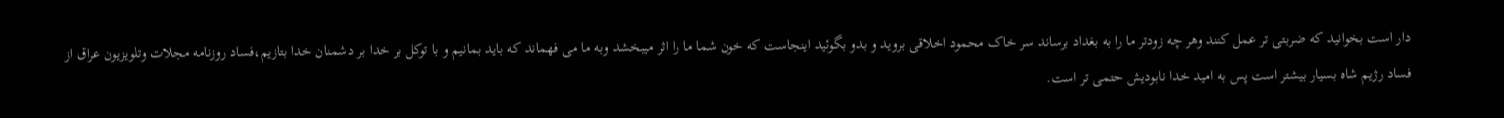دار است بخوانید که ضربتی تر عمل کنند وهر چه زودتر ما را به بغداد برساند سر خاک محمود اخلاقی بروید و بدو بگوئید اینجاست که خون شما ما را اثر میبخشد وبه ما می فهماند که باید بمانیم و با توکل بر خدا بر دشمنان خدا بتازیم،فساد روزنامه مجلات وتلویزیون عراق از فساد رژیم شاه بسیار بیشتر است پس به امید خدا نابودیش حتمی تر است.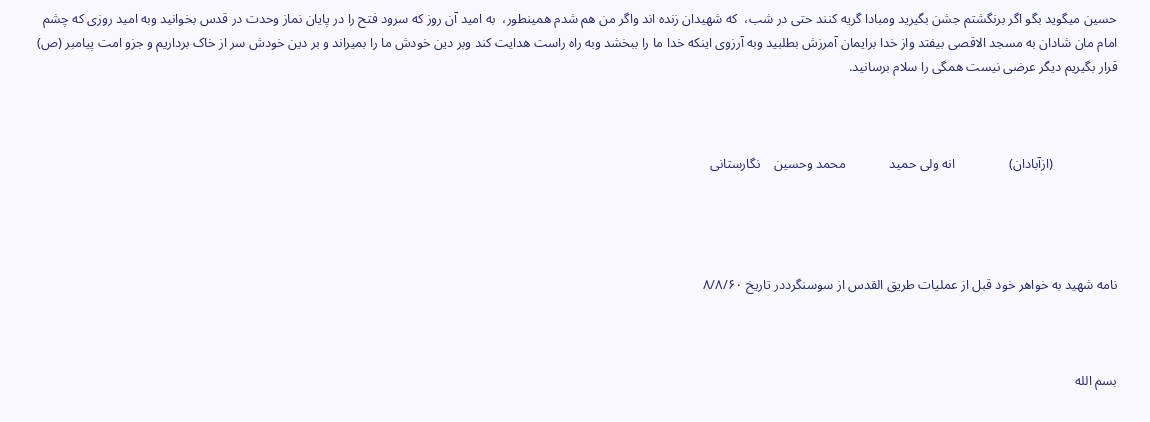حسین میگوید بگو اگر برنگشتم جشن بگیرید ومبادا گریه کنند حتی در شب،  که شهیدان زنده اند واگر من هم شدم همینطور،  به امید آن روز که سرود فتح را در پایان نماز وحدت در قدس بخوانید وبه امید روزی که چشم امام مان شادان به مسجد الاقصی بیفتد واز خدا برایمان آمرزش بطلبید وبه آرزوی اینکه خدا ما را ببخشد وبه راه راست هدایت کند وبر دین خودش ما را بمیراند و بر دین خودش سر از خاک برداریم و جزو امت پیامبر (ص) قرار بگیریم دیگر عرضی نیست همگی را سلام برسانید.



                   (ازآبادان)                انه ولی حمید             محمد وحسین    نگارستانی




نامه شهید به خواهر خود قبل از عملیات طریق القدس از سوسنگرددر تاریخ ۸/۸/۶۰



بسم الله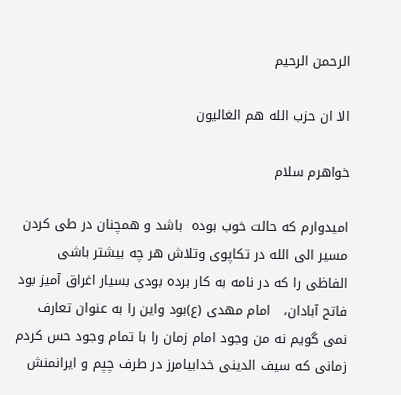الرحمن الرحیم

الا ان حزب الله هم الغالیون

خواهرم سلام

امیدوارم که حالت خوب بوده  باشد و همچنان در طی کردن مسیر الی الله در تکاپوی وتلاش هر چه بیشتر باشی الفاظی را که در نامه به کار برده بودی بسیار اغراق آمیز بود فاتح آبادان،   امام مهدی (ع)بود واین را به عنوان تعارف نمی گویم نه من وجود امام زمان را با تمام وجود حس کردم زمانی که سیف الدینی خدابیامرز در طرف چپم و ایرانمنش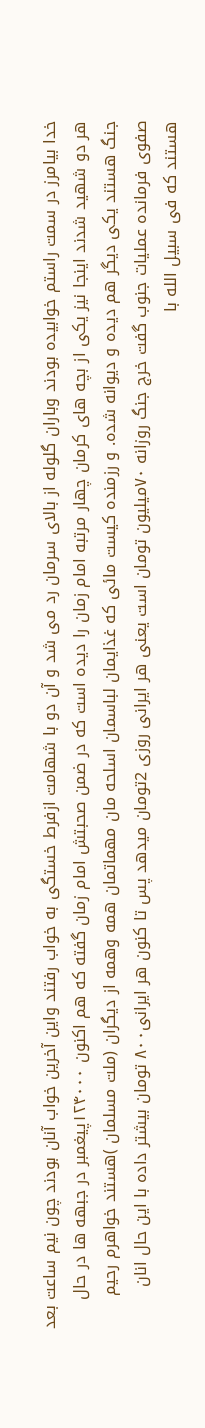خدا بیامرز در سمت راستم خوابیده بودند وباران گلوله از بالای سرمان رد می شد و آن دو با شهامت ازفرط خستگی به خواب رفتند واین آخرین خواب آنان بودند چون نیم ساعت بعد هر دو شهید شدند اینجا نیز یکی از بچه های کرمان چهار مرتبه امام زمان را دیده است که در ضمن صحبتش امام زمان گفته که هم اکنون ۱۲۴۰۰۰پیغمبر در جبهه ها در حال جنگ هستند یکی دیگر هم دیده و دیوانه شده. و رزمنده کیست مائی که غذایمان لباسمان اسلحه مان مهماتمان همه وهمه از دیگران (ملت مسلمان )هستند خواهرم رحیم صفوی فرمانده عملیات جنوب گفت خرج جنگ روزانه ۷۰میلیون تومان است یعنی هر ایرانی روزی 2تومان میدهد پس تا کنون هر ایرانی۸۰۰ تومان بیشتر داده با این حال انان هستند که فی سبیل الله با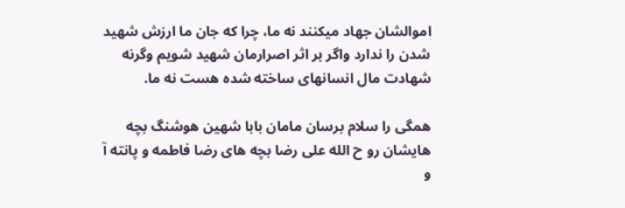اموالشان جهاد میکنند نه ما، چرا که جان ما ارزش شهید شدن را ندارد واگر بر اثر اصرارمان شهید شویم وگرنه شهادت مال انسانهای ساخته شده هست نه ما.

همگی را سلام برسان مامان بابا شهین هوشنگ بچه هایشان رو ح الله علی رضا بچه های رضا فاطمه و پانته آ و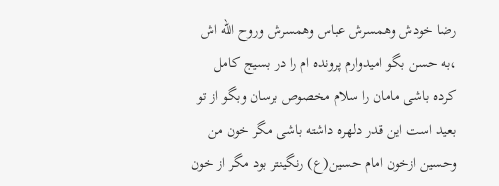رضا خودش وهمسرش عباس وهمسرش وروح الله اش ،به حسن بگو امیدوارم پرونده ام را در بسیج کامل کرده باشی مامان را سلام مخصوص برسان وبگو از تو بعید است این قدر دلهره داشته باشی مگر خون من وحسین ازخون امام حسین(ع) رنگینتر بود مگر از خون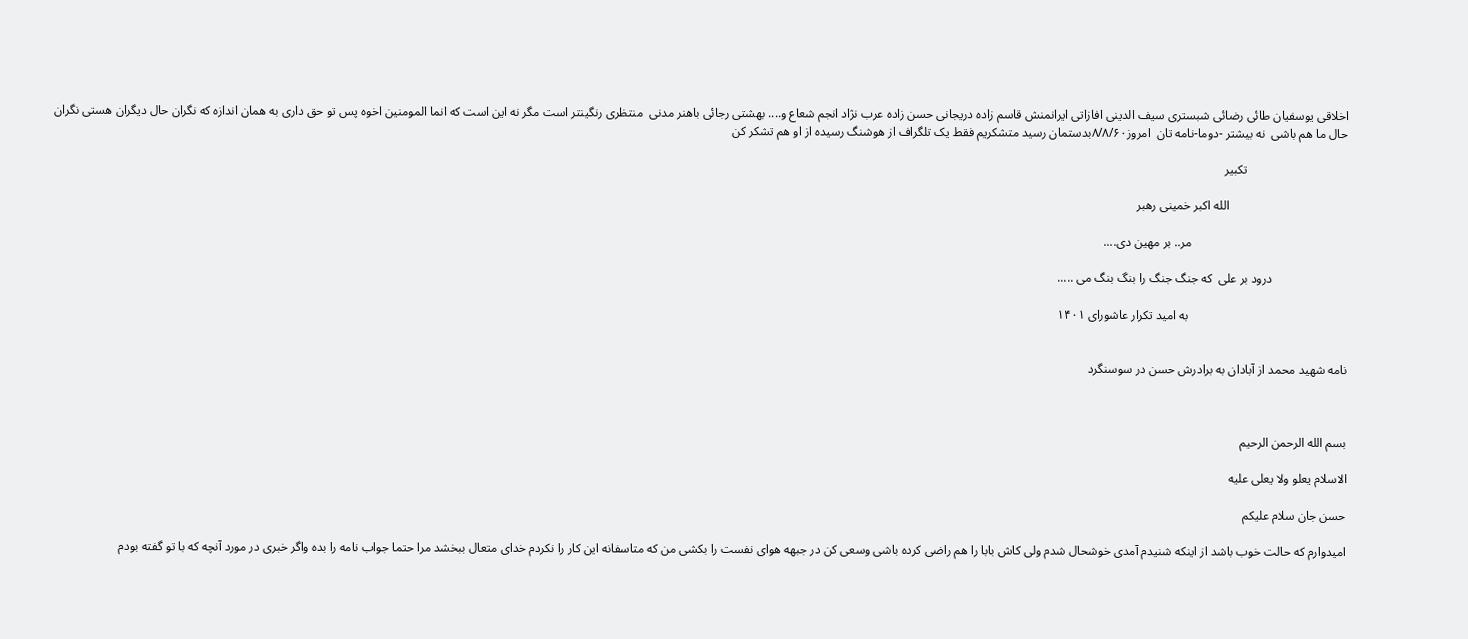اخلاقی یوسفیان طائی رضائی شبستری سیف الدینی افازاتی ایرانمنش قاسم زاده دریجانی حسن زاده عرب نژاد انجم شعاع و.... بهشتی رجائی باهنر مدنی  منتظری رنگینتر است مگر نه این است که انما المومنین اخوه پس تو حق داری به همان اندازه که نگران حال دیگران هستی نگران حال ما هم باشی  نه بیشتر -دوما-نامه تان  امروز۸/۸/۶۰بدستمان رسید متشکریم فقط یک تلگراف از هوشنگ رسیده از او هم تشکر کن

                                تکبیر

                                      الله اکبر خمینی رهبر

                                                  مر.. بر مهین دی....

                        درود بر علی  که جنگ جنگ را بنگ بنگ می .....

                                                   به امید تکرار عاشورای ۱۴۰۱


نامه شهید محمد از آبادان به برادرش حسن در سوسنگرد



بسم الله الرحمن الرحیم

الاسلام یعلو ولا یعلی علیه

حسن جان سلام علیکم

امیدوارم که حالت خوب باشد از اینکه شنیدم آمدی خوشحال شدم ولی کاش بابا را هم راضی کرده باشی وسعی کن در جبهه هوای نفست را بکشی من که متاسفانه این کار را نکردم خدای متعال ببخشد مرا حتما جواب نامه را بده واگر خبری در مورد آنچه که با تو گفته بودم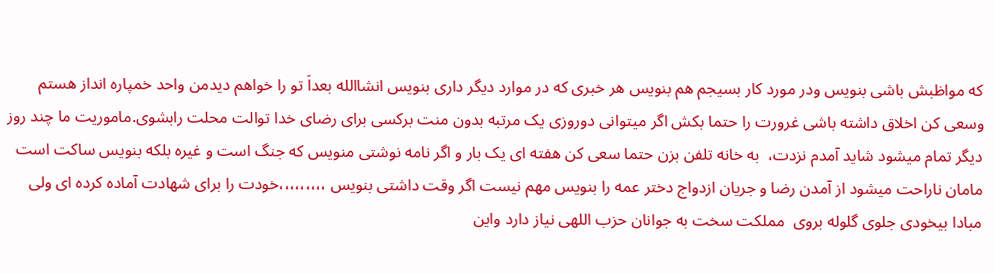که مواظبش باشی بنویس ودر مورد کار بسیجم هم بنویس هر خبری که در موارد دیگر داری بنویس انشاالله بعداَ تو را خواهم دیدمن واحد خمپاره انداز هستم وسعی کن اخلاق داشته باشی غرورت را حتما بکش اگر میتوانی دوروزی یک مرتبه بدون منت برکسی برای رضای خدا توالت محلت رابشوی.ماموریت ما چند روز دیگر تمام میشود شاید آمدم نزدت،  به خانه تلفن بزن حتما سعی کن هفته ای یک بار و اگر نامه نوشتی منویس که جنگ است و غیره بلکه بنویس ساکت است مامان ناراحت میشود از آمدن رضا و جریان ازدواج دختر عمه را بنویس مهم نیست اگر وقت داشتی بنویس ،،،،،،،،،خودت را برای شهادت آماده کرده ای ولی مبادا بیخودی جلوی گلوله بروی  مملکت سخت به جوانان حزب اللهی نیاز دارد واین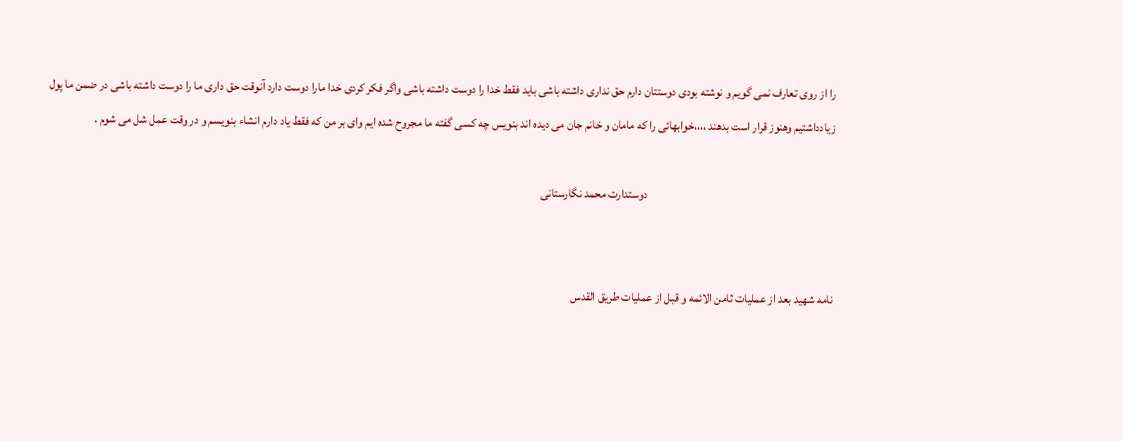را از روی تعارف نمی گویم و نوشته بودی دوستتان دارم حق نداری داشته باشی باید فقط خدا را دوست داشته باشی واگر فکر کردی خدا مارا دوست دارد آنوقت حق داری ما را دوست داشته باشی در ضمن ما پول زیادداشتیم وهنوز قرار است بدهند ،،،،خوابهائی را که مامان و خانم جان می دیده اند بنویس چه کسی گفته ما مجروح شده ایم وای بر من که فقط یاد دارم انشاء بنویسم و در وقت عمل شل می شوم .

                                                                             دوستدارت محمد نگارستانی


نامه شهید بعد از عملیات ثامن الائمه و قبل از عملیات طریق القدس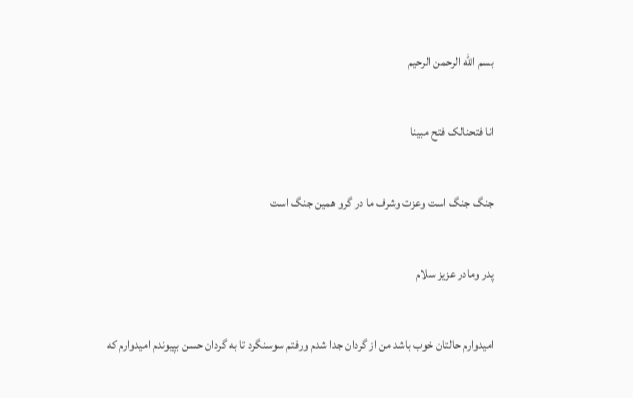بسم الله الرحمن الرحیم

انا فتحنالک فتح مبینا

جنگ جنگ است وعزت وشرف ما در گرو همین جنگ است

پدر ومادر عزیز سلام

امیدوارم حالتان خوب باشد من از گردان جدا شدم ورفتم سوسنگرد تا به گردان حسن بپیوندم امیدوارم که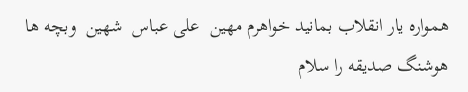همواره یار انقلاب بمانید خواهرم مهین  علی عباس  شهین  وبچه ها هوشنگ صدیقه را سلام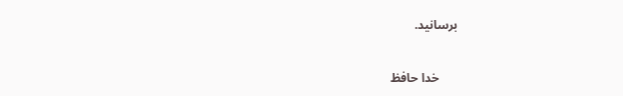برسانید.

      خدا حافظ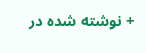+ نوشته شده در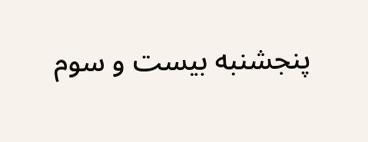پنجشنبه بیست و سوم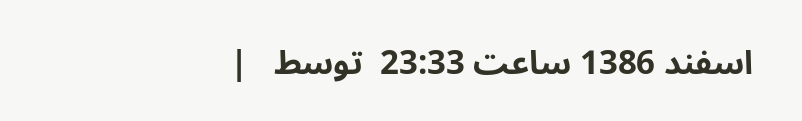اسفند 1386 ساعت 23:33  توسط   |